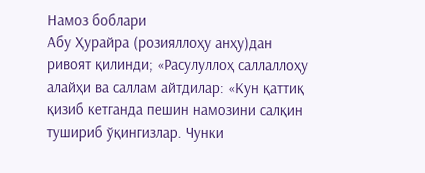Намоз боблари
Абу Ҳурайра (розияллоҳу анҳу)дан ривоят қилинди; «Расулуллоҳ саллаллоҳу алайҳи ва саллам айтдилар: «Кун қаттиқ қизиб кетганда пешин намозини салқин тушириб ўқингизлар. Чунки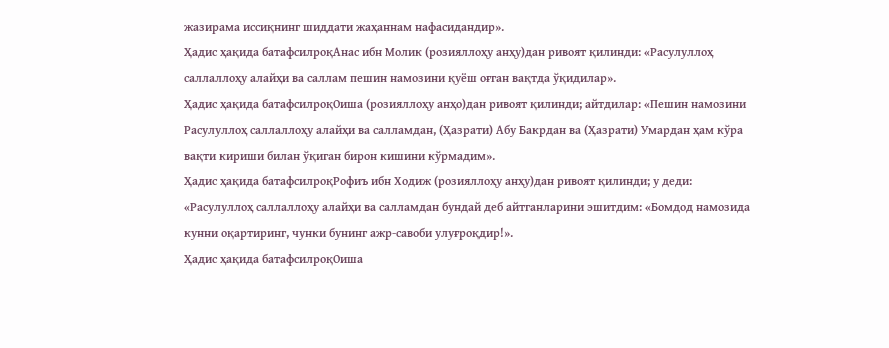жазирама иссиқнинг шиддати жаҳаннам нафасидандир».
Ҳадис ҳақида батафсилроқАнас ибн Молик (розияллоҳу анҳу)дан ривоят қилинди: «Расулуллоҳ саллаллоҳу алайҳи ва саллам пешин намозини қуёш оғган вақтда ўқидилар».
Ҳадис ҳақида батафсилроқОиша (розияллоҳу анҳо)дан ривоят қилинди; айтдилар: «Пешин намозини Расулуллоҳ саллаллоҳу алайҳи ва салламдан, (Ҳазрати) Абу Бакрдан ва (Ҳазрати) Умардан ҳам кўра вақти кириши билан ўқиган бирон кишини кўрмадим».
Ҳадис ҳақида батафсилроқРофиъ ибн Ходиж (розияллоҳу анҳу)дан ривоят қилинди; у деди: «Расулуллоҳ саллаллоҳу алайҳи ва салламдан бундай деб айтганларини эшитдим: «Бомдод намозида кунни оқартиринг, чунки бунинг ажр-савоби улуғроқдир!».
Ҳадис ҳақида батафсилроқОиша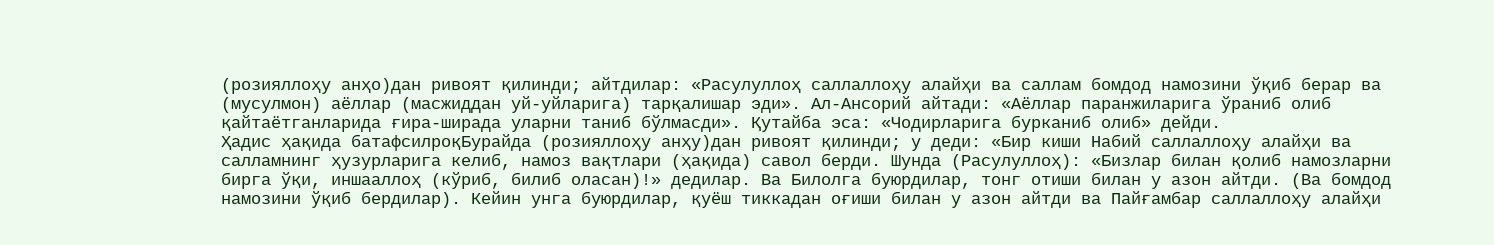(розияллоҳу анҳо)дан ривоят қилинди; айтдилар: «Расулуллоҳ саллаллоҳу алайҳи ва саллам бомдод намозини ўқиб берар ва (мусулмон) аёллар (масжиддан уй-уйларига) тарқалишар эди». Ал-Ансорий айтади: «Аёллар паранжиларига ўраниб олиб қайтаётганларида ғира-ширада уларни таниб бўлмасди». Қутайба эса: «Чодирларига бурканиб олиб» дейди.
Ҳадис ҳақида батафсилроқБурайда (розияллоҳу анҳу)дан ривоят қилинди; у деди: «Бир киши Набий саллаллоҳу алайҳи ва салламнинг ҳузурларига келиб, намоз вақтлари (ҳақида) савол берди. Шунда (Расулуллоҳ): «Бизлар билан қолиб намозларни бирга ўқи, иншааллоҳ (кўриб, билиб оласан)!» дедилар. Ва Билолга буюрдилар, тонг отиши билан у азон айтди. (Ва бомдод намозини ўқиб бердилар). Кейин унга буюрдилар, қуёш тиккадан оғиши билан у азон айтди ва Пайғамбар саллаллоҳу алайҳи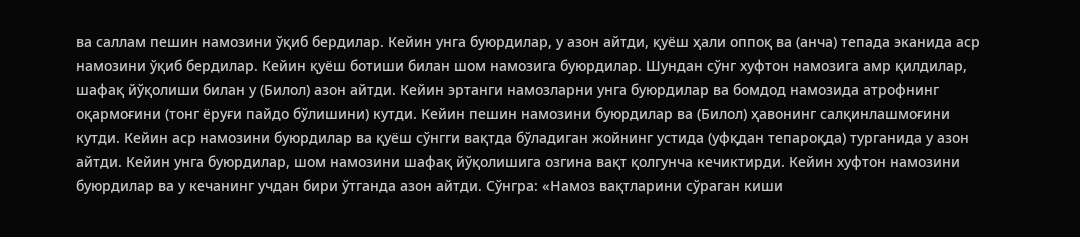ва саллам пешин намозини ўқиб бердилар. Кейин унга буюрдилар, у азон айтди, қуёш ҳали оппоқ ва (анча) тепада эканида аср намозини ўқиб бердилар. Кейин қуёш ботиши билан шом намозига буюрдилар. Шундан сўнг хуфтон намозига амр қилдилар, шафақ йўқолиши билан у (Билол) азон айтди. Кейин эртанги намозларни унга буюрдилар ва бомдод намозида атрофнинг оқармоғини (тонг ёруғи пайдо бўлишини) кутди. Кейин пешин намозини буюрдилар ва (Билол) ҳавонинг салқинлашмоғини кутди. Кейин аср намозини буюрдилар ва қуёш сўнгги вақтда бўладиган жойнинг устида (уфқдан тепароқда) турганида у азон айтди. Кейин унга буюрдилар, шом намозини шафақ йўқолишига озгина вақт қолгунча кечиктирди. Кейин хуфтон намозини буюрдилар ва у кечанинг учдан бири ўтганда азон айтди. Сўнгра: «Намоз вақтларини сўраган киши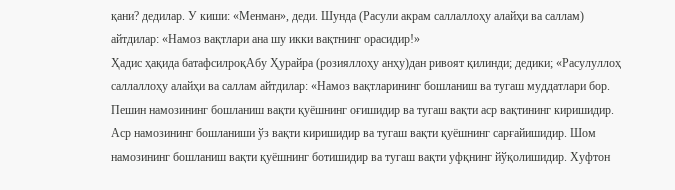қани? дедилар. У киши: «Менман», деди. Шунда (Расули акрам саллаллоҳу алайҳи ва саллам) айтдилар: «Намоз вақтлари ана шу икки вақтнинг орасидир!»
Ҳадис ҳақида батафсилроқАбу Ҳурайра (розияллоҳу анҳу)дан ривоят қилинди; дедики; «Расулуллоҳ саллаллоҳу алайҳи ва саллам айтдилар: «Намоз вақтларининг бошланиш ва тугаш муддатлари бор. Пешин намозининг бошланиш вақти қуёшнинг оғишидир ва тугаш вақти аср вақтининг киришидир. Аср намозининг бошланиши ўз вақти киришидир ва тугаш вақти қуёшнинг сарғайишидир. Шом намозининг бошланиш вақти қуёшнинг ботишидир ва тугаш вақти уфқнинг йўқолишидир. Хуфтон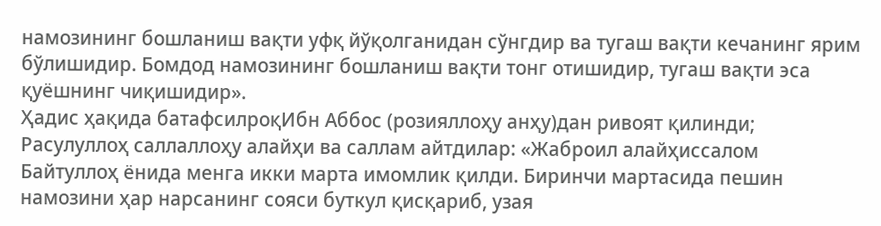намозининг бошланиш вақти уфқ йўқолганидан сўнгдир ва тугаш вақти кечанинг ярим бўлишидир. Бомдод намозининг бошланиш вақти тонг отишидир, тугаш вақти эса қуёшнинг чиқишидир».
Ҳадис ҳақида батафсилроқИбн Аббос (розияллоҳу анҳу)дан ривоят қилинди; Расулуллоҳ саллаллоҳу алайҳи ва саллам айтдилар: «Жаброил алайҳиссалом Байтуллоҳ ёнида менга икки марта имомлик қилди. Биринчи мартасида пешин намозини ҳар нарсанинг сояси буткул қисқариб, узая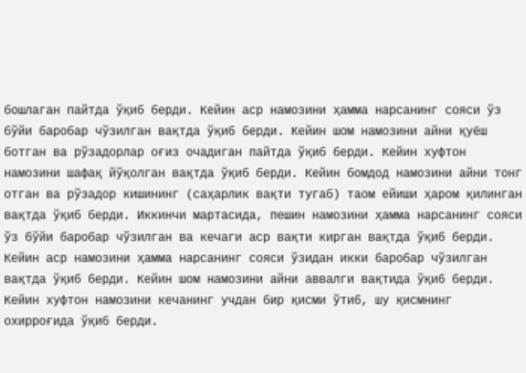бошлаган пайтда ўқиб берди. Кейин аср намозини ҳамма нарсанинг сояси ўз бўйи баробар чўзилган вақтда ўқиб берди. Кейин шом намозини айни қуёш ботган ва рўзадорлар оғиз очадиган пайтда ўқиб берди. Кейин хуфтон намозини шафақ йўқолган вақтда ўқиб берди. Кейин бомдод намозини айни тонг отган ва рўзадор кишининг (саҳарлик вақти тугаб) таом ейиши ҳаром қилинган вақтда ўқиб берди. Иккинчи мартасида, пешин намозини ҳамма нарсанинг сояси ўз бўйи баробар чўзилган ва кечаги аср вақти кирган вақтда ўқиб берди. Кейин аср намозини ҳамма нарсанинг сояси ўзидан икки баробар чўзилган вақтда ўқиб берди. Кейин шом намозини айни аввалги вақтида ўқиб берди. Кейин хуфтон намозини кечанинг учдан бир қисми ўтиб, шу қисмнинг охирроғида ўқиб берди.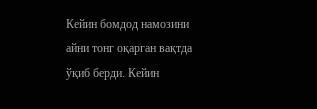Кейин бомдод намозини айни тонг оқарган вақтда ўқиб берди. Кейин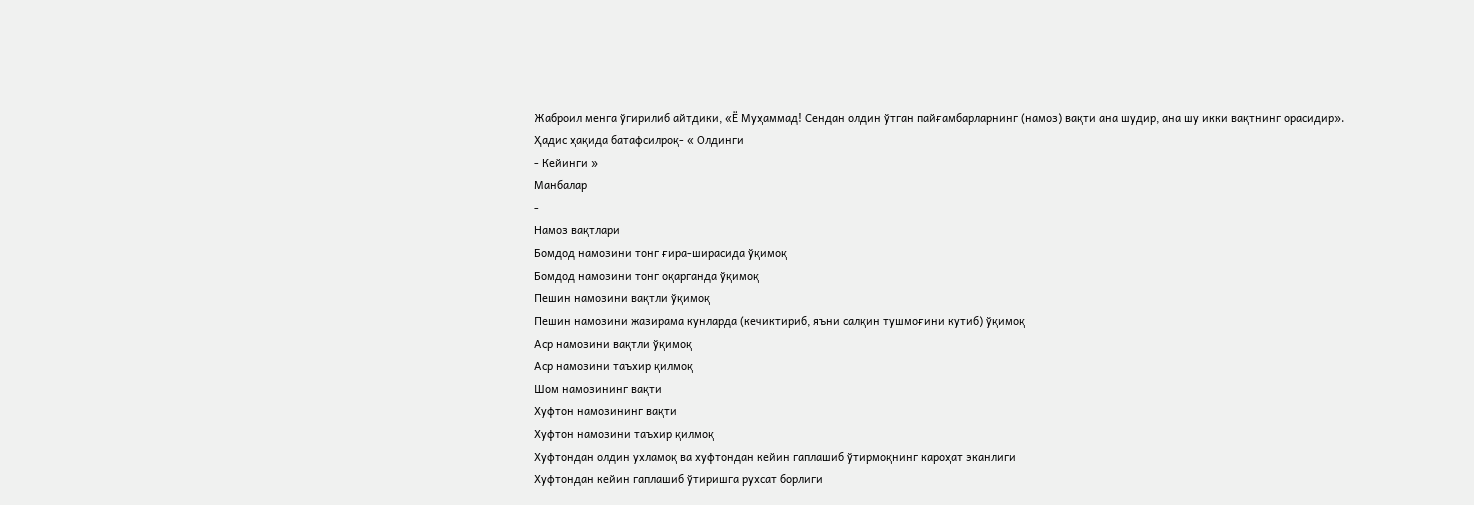Жаброил менга ўгирилиб айтдики, «Ё Муҳаммад! Сендан олдин ўтган пайғамбарларнинг (намоз) вақти ана шудир, ана шу икки вақтнинг орасидир».
Ҳадис ҳақида батафсилроқ- « Олдинги
- Кейинги »
Манбалар
-
Намоз вақтлари
Бомдод намозини тонг ғира-ширасида ўқимоқ
Бомдод намозини тонг оқарганда ўқимоқ
Пешин намозини вақтли ўқимоқ
Пешин намозини жазирама кунларда (кечиктириб, яъни салқин тушмоғини кутиб) ўқимоқ
Аср намозини вақтли ўқимоқ
Аср намозини таъхир қилмоқ
Шом намозининг вақти
Хуфтон намозининг вақти
Хуфтон намозини таъхир қилмоқ
Хуфтондан олдин ухламоқ ва хуфтондан кейин гаплашиб ўтирмоқнинг кароҳат эканлиги
Хуфтондан кейин гаплашиб ўтиришга рухсат борлиги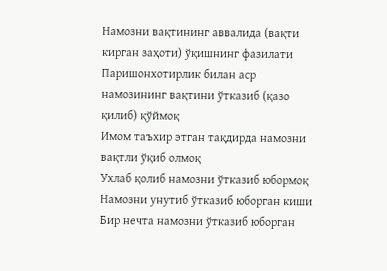Намозни вақтининг аввалида (вақти кирган заҳоти) ўқишнинг фазилати
Паришонхотирлик билан аср намозининг вақтини ўтказиб (қазо қилиб) қўймоқ
Имом таъхир этган тақдирда намозни вақтли ўқиб олмоқ
Ухлаб қолиб намозни ўтказиб юбормоқ
Намозни унутиб ўтказиб юборган киши
Бир нечта намозни ўтказиб юборган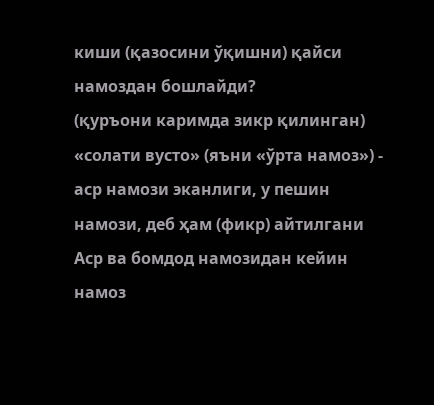киши (қазосини ўқишни) қайси намоздан бошлайди?
(қуръони каримда зикр қилинган) «солати вусто» (яъни «ўрта намоз») - аср намози эканлиги, у пешин намози, деб ҳам (фикр) айтилгани
Аср ва бомдод намозидан кейин намоз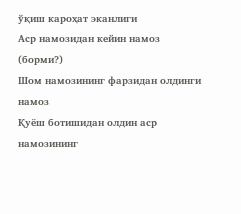ўқиш кароҳат эканлиги
Аср намозидан кейин намоз (борми?)
Шом намозининг фарзидан олдинги намоз
Қуёш ботишидан олдин аср намозининг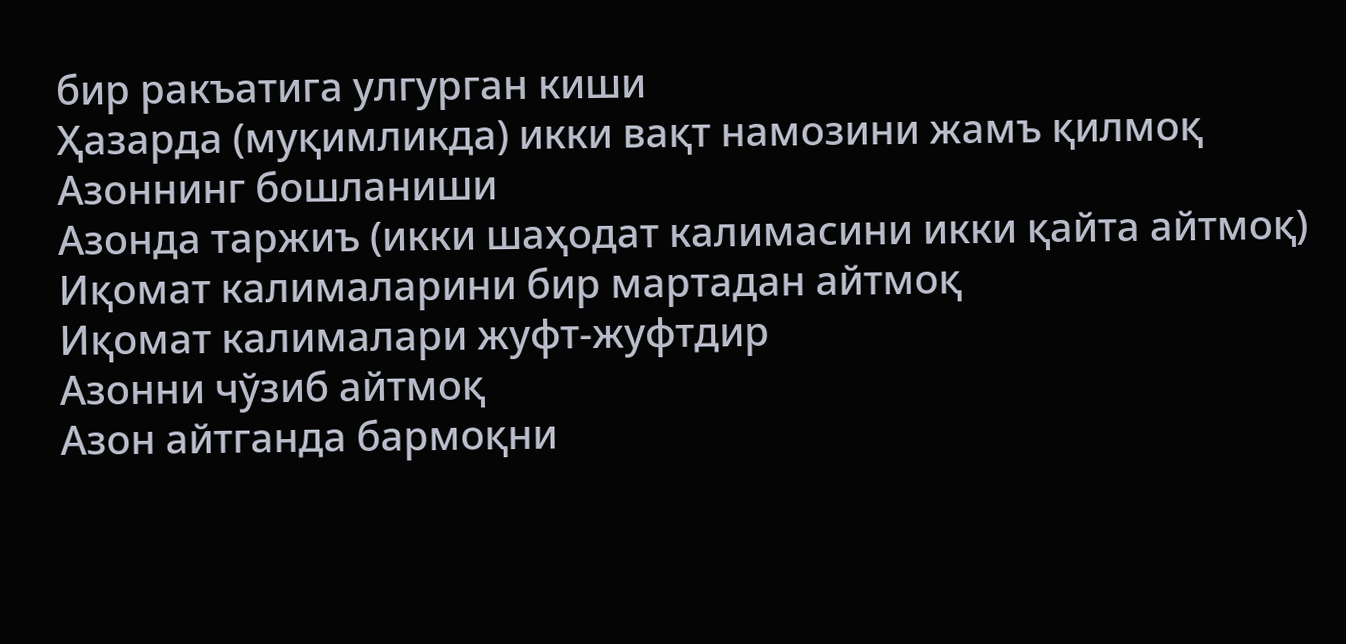бир ракъатига улгурган киши
Ҳазарда (муқимликда) икки вақт намозини жамъ қилмоқ
Азоннинг бошланиши
Азонда таржиъ (икки шаҳодат калимасини икки қайта айтмоқ)
Иқомат калималарини бир мартадан айтмоқ
Иқомат калималари жуфт-жуфтдир
Азонни чўзиб айтмоқ
Азон айтганда бармоқни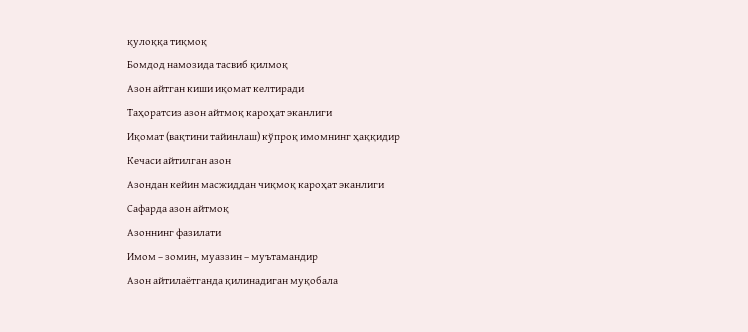қулоққа тиқмоқ
Бомдод намозида тасвиб қилмоқ
Азон айтган киши иқомат келтиради
Таҳоратсиз азон айтмоқ кароҳат эканлиги
Иқомат (вақтини тайинлаш) кўпроқ имомнинг ҳаққидир
Кечаси айтилган азон
Азондан кейин масжиддан чиқмоқ кароҳат эканлиги
Сафарда азон айтмоқ
Азоннинг фазилати
Имом – зомин, муаззин – муътамандир
Азон айтилаётганда қилинадиган муқобала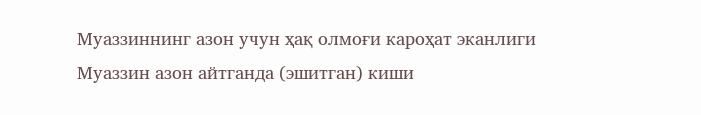Муаззиннинг азон учун ҳақ олмоғи кароҳат эканлиги
Муаззин азон айтганда (эшитган) киши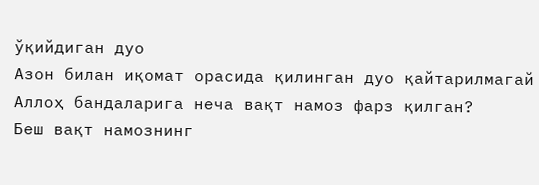ўқийдиган дуо
Азон билан иқомат орасида қилинган дуо қайтарилмагай
Аллоҳ бандаларига неча вақт намоз фарз қилган?
Беш вақт намознинг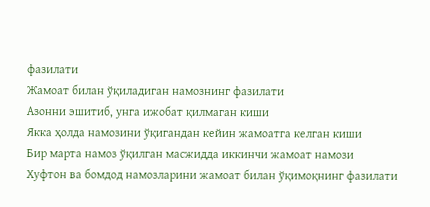фазилати
Жамоат билан ўқиладиган намознинг фазилати
Азонни эшитиб, унга ижобат қилмаган киши
Якка ҳолда намозини ўқигандан кейин жамоатга келган киши
Бир марта намоз ўқилган масжидда иккинчи жамоат намози
Хуфтон ва бомдод намозларини жамоат билан ўқимоқнинг фазилати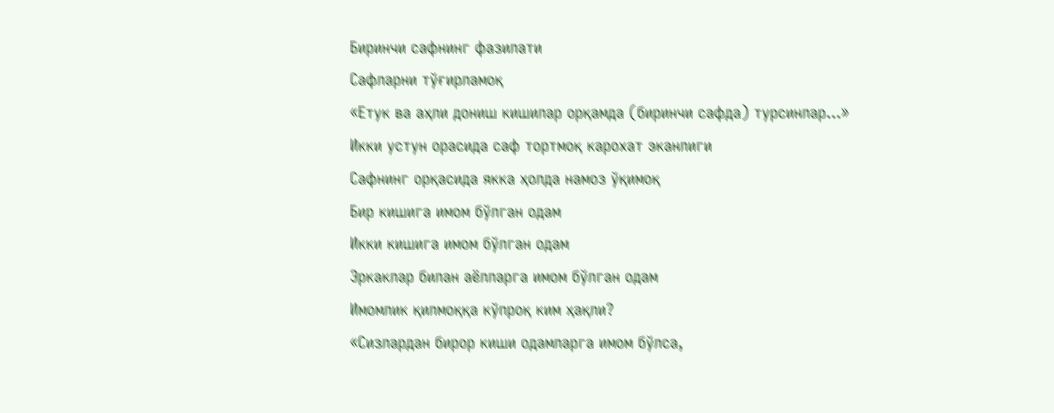Биринчи сафнинг фазилати
Сафларни тўғирламоқ
«Етук ва аҳли дониш кишилар орқамда (биринчи сафда) турсинлар...»
Икки устун орасида саф тортмоқ карохат эканлиги
Сафнинг орқасида якка ҳолда намоз ўқимоқ
Бир кишига имом бўлган одам
Икки кишига имом бўлган одам
Эркаклар билан аёлларга имом бўлган одам
Имомлик қилмоққа кўпроқ ким ҳақли?
«Сизлардан бирор киши одамларга имом бўлса,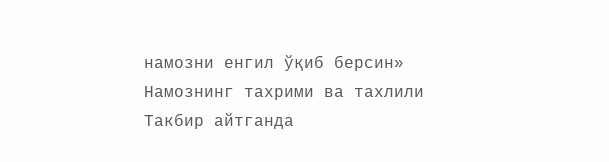намозни енгил ўқиб берсин»
Намознинг тахрими ва тахлили
Такбир айтганда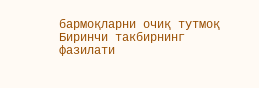бармоқларни очиқ тутмоқ
Биринчи такбирнинг фазилати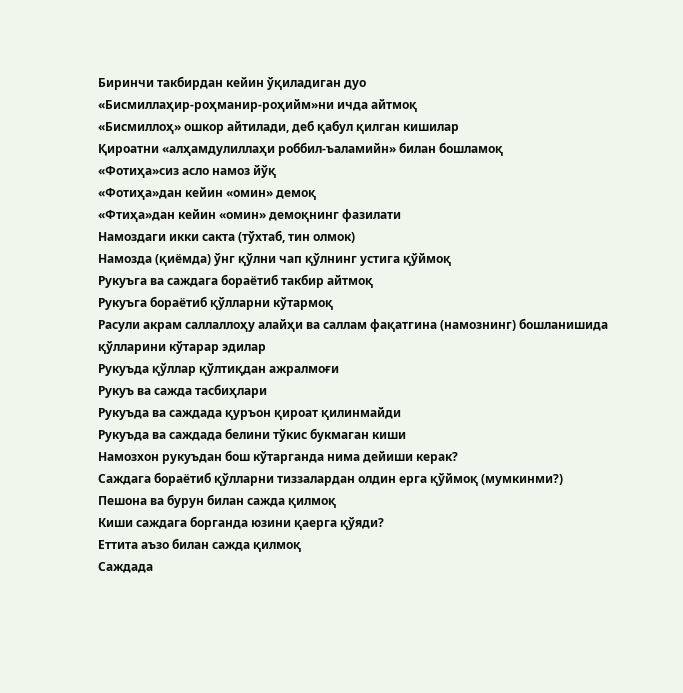Биринчи такбирдан кейин ўқиладиган дуо
«Бисмиллаҳир-роҳманир-роҳийм»ни ичда айтмоқ
«Бисмиллоҳ» ошкор айтилади, деб қабул қилган кишилар
Қироатни «алҳамдулиллаҳи роббил-ъаламийн» билан бошламоқ
«Фотиҳа»сиз асло намоз йўқ
«Фотиҳа»дан кейин «омин» демоқ
«Фтиҳа»дан кейин «омин» демоқнинг фазилати
Намоздаги икки сакта (тўхтаб, тин олмок)
Намозда (қиёмда) ўнг қўлни чап қўлнинг устига қўймоқ
Рукуъга ва саждага бораётиб такбир айтмоқ
Рукуъга бораётиб қўлларни кўтармоқ
Расули акрам саллаллоҳу алайҳи ва саллам фақатгина (намознинг) бошланишида қўлларини кўтарар эдилар
Рукуъда қўллар қўлтиқдан ажралмоғи
Рукуъ ва сажда тасбиҳлари
Рукуъда ва саждада қуръон қироат қилинмайди
Рукуъда ва саждада белини тўкис букмаган киши
Намозхон рукуъдан бош кўтарганда нима дейиши керак?
Саждага бораётиб қўлларни тиззалардан олдин ерга қўймоқ (мумкинми?)
Пешона ва бурун билан сажда қилмоқ
Киши саждага борганда юзини қаерга қўяди?
Еттита аъзо билан сажда қилмоқ
Саждада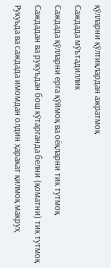қўлларни қўлтиқлардан ажратмоқ
Саждада мўътадиллик
Саждада қўлларни ерга қўймоқ ва оёқларни тик тутмоқ
Саждадан ва рукуъдан бош кўтарганда белни (қоматни) тик тутмоқ
Рукуьда ва саждада имомдан олдин ҳаракат қилмоқ макруҳ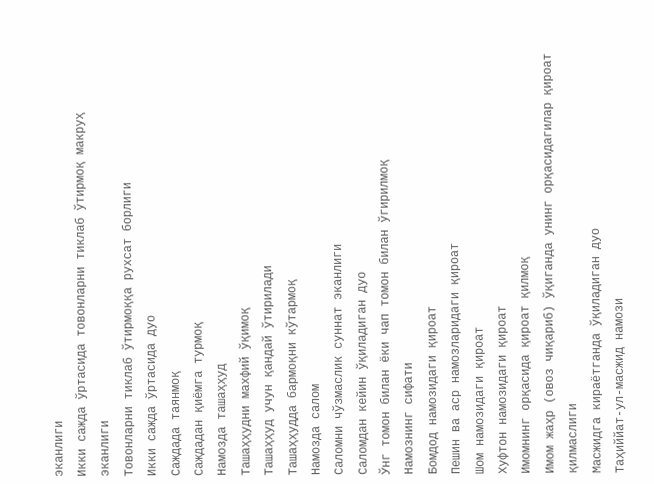эканлиги
Икки сажда ўртасида товонларни тиклаб ўтирмоқ макруҳ эканлиги
Товонларни тиклаб ўтирмоққа рухсат борлиги
Икки сажда ўртасида дуо
Саждада таянмоқ
Саждадан қиёмга турмоқ
Намозда ташаҳҳуд
Ташаҳҳудни махфий ўқимоқ
Ташаҳҳуд учун қандай ўтирилади
Ташаҳҳудда бармоқни кўтармоқ
Намозда салом
Саломни чўзмаслик суннат эканлиги
Саломдан кейин ўқиладиган дуо
Ўнг томон билан ёки чап томон билан ўгирилмоқ
Намознинг сифати
Бомдод намозидаги қироат
Пешин ва аср намозларидаги қироат
Шом намозидаги қироат
Хуфтон намозидаги қироат
Имомнинг орқасида қироат қилмоқ
Имом жаҳр (овоз чиқариб) ўқиганда унинг орқасидагилар қироат қилмаслиги
Масжидга кираётганда ўқиладиган дуо
Таҳиййат-ул-масжид намози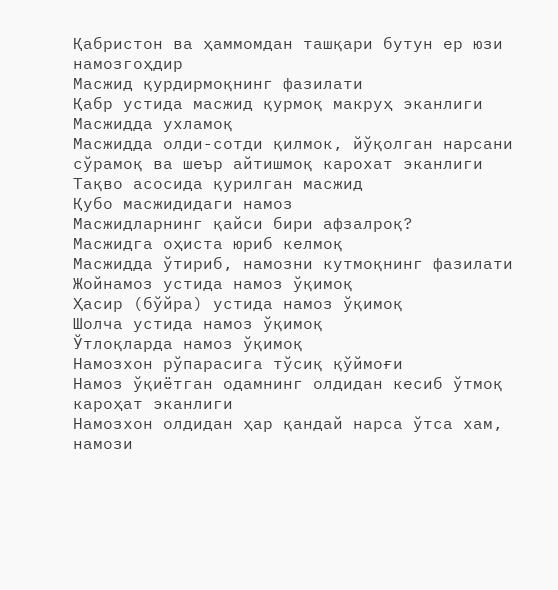Қабристон ва ҳаммомдан ташқари бутун ер юзи намозгоҳдир
Масжид қурдирмоқнинг фазилати
Қабр устида масжид қурмоқ макруҳ эканлиги
Масжидда ухламоқ
Масжидда олди-сотди қилмок, йўқолган нарсани сўрамоқ ва шеър айтишмоқ карохат эканлиги
Тақво асосида қурилган масжид
Қубо масжидидаги намоз
Масжидларнинг қайси бири афзалроқ?
Масжидга оҳиста юриб келмоқ
Масжидда ўтириб, намозни кутмоқнинг фазилати
Жойнамоз устида намоз ўқимоқ
Ҳасир (бўйра) устида намоз ўқимоқ
Шолча устида намоз ўқимоқ
Ўтлоқларда намоз ўқимоқ
Намозхон рўпарасига тўсиқ қўймоғи
Намоз ўқиётган одамнинг олдидан кесиб ўтмоқ кароҳат эканлиги
Намозхон олдидан ҳар қандай нарса ўтса хам, намози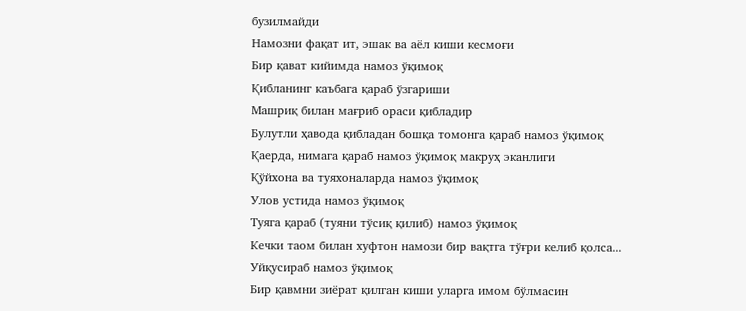бузилмайди
Намозни фақат ит, эшак ва аёл киши кесмоғи
Бир қават кийимда намоз ўқимоқ
Қибланинг каъбага қараб ўзгариши
Машриқ билан мағриб ораси қибладир
Булутли ҳавода қибладан бошқа томонга қараб намоз ўқимоқ
Қаерда, нимага қараб намоз ўқимоқ макруҳ эканлиги
Қўйхона ва туяхоналарда намоз ўқимоқ
Улов устида намоз ўқимоқ
Туяга қараб (туяни тўсиқ қилиб) намоз ўқимоқ
Кечки таом билан хуфтон намози бир вақтга тўғри келиб қолса...
Уйқусираб намоз ўқимоқ
Бир қавмни зиёрат қилган киши уларга имом бўлмасин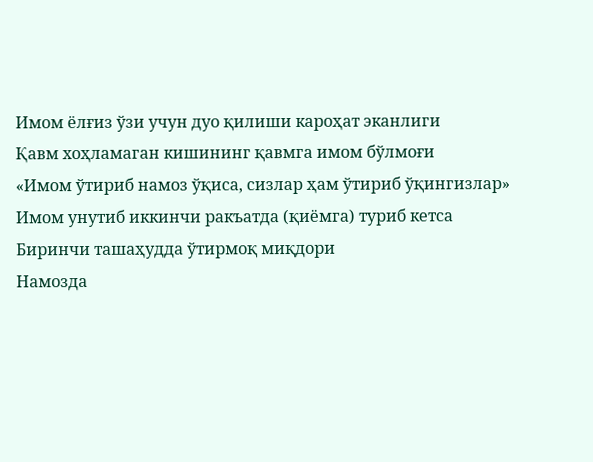Имом ёлғиз ўзи учун дуо қилиши кароҳат эканлиги
Қавм хоҳламаган кишининг қавмга имом бўлмоғи
«Имом ўтириб намоз ўқиса, сизлар ҳам ўтириб ўқингизлар»
Имом унутиб иккинчи ракъатда (қиёмга) туриб кетса
Биринчи ташаҳудда ўтирмоқ миқдори
Намозда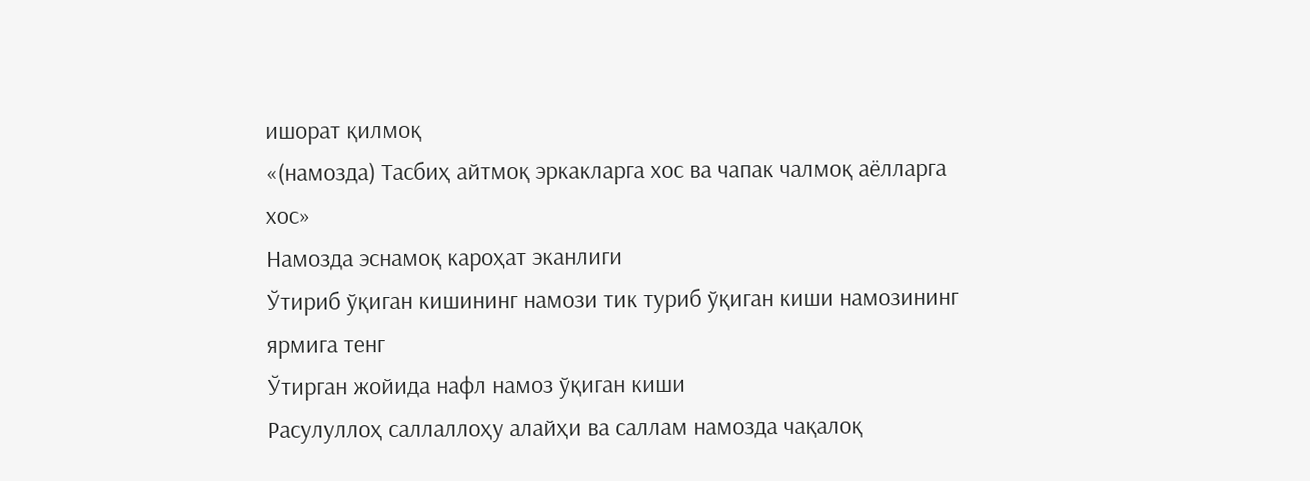ишорат қилмоқ
«(намозда) Тасбиҳ айтмоқ эркакларга хос ва чапак чалмоқ аёлларга хос»
Намозда эснамоқ кароҳат эканлиги
Ўтириб ўқиган кишининг намози тик туриб ўқиган киши намозининг ярмига тенг
Ўтирган жойида нафл намоз ўқиган киши
Расулуллоҳ саллаллоҳу алайҳи ва саллам намозда чақалоқ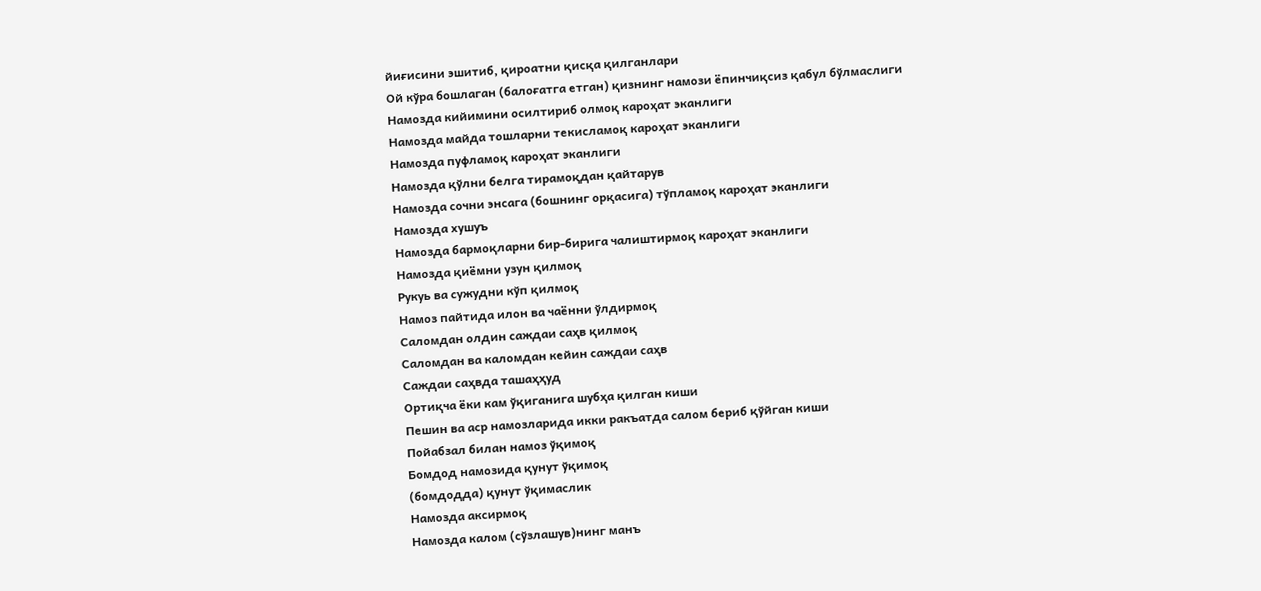йиғисини эшитиб, қироатни қисқа қилганлари
Ой кўра бошлаган (балоғатга етган) қизнинг намози ёпинчиқсиз қабул бўлмаслиги
Намозда кийимини осилтириб олмоқ кароҳат эканлиги
Намозда майда тошларни текисламоқ кароҳат эканлиги
Намозда пуфламоқ кароҳат эканлиги
Намозда қўлни белга тирамоқдан қайтарув
Намозда сочни энсага (бошнинг орқасига) тўпламоқ кароҳат эканлиги
Намозда хушуъ
Намозда бармоқларни бир-бирига чалиштирмоқ кароҳат эканлиги
Намозда қиёмни узун қилмоқ
Рукуь ва сужудни кўп қилмоқ
Намоз пайтида илон ва чаённи ўлдирмоқ
Саломдан олдин саждаи саҳв қилмоқ
Саломдан ва каломдан кейин саждаи саҳв
Саждаи саҳвда ташаҳҳуд
Ортиқча ёки кам ўқиганига шубҳа қилган киши
Пешин ва аср намозларида икки ракъатда салом бериб қўйган киши
Пойабзал билан намоз ўқимоқ
Бомдод намозида қунут ўқимоқ
(бомдодда) қунут ўқимаслик
Намозда аксирмоқ
Намозда калом (сўзлашув)нинг манъ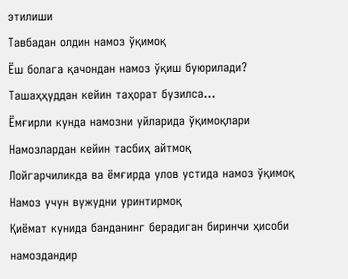этилиши
Тавбадан олдин намоз ўқимоқ
Ёш болага қачондан намоз ўқиш буюрилади?
Ташаҳҳуддан кейин таҳорат бузилса...
Ёмғирли кунда намозни уйларида ўқимоқлари
Намозлардан кейин тасбиҳ айтмоқ
Лойгарчиликда ва ёмғирда улов устида намоз ўқимоқ
Намоз учун вужудни уринтирмоқ
Қиёмат кунида банданинг берадиган биринчи ҳисоби намоздандир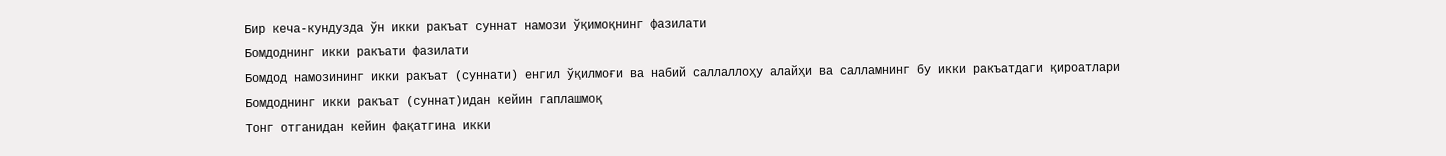Бир кеча-кундузда ўн икки ракъат суннат намози ўқимоқнинг фазилати
Бомдоднинг икки ракъати фазилати
Бомдод намозининг икки ракъат (суннати) енгил ўқилмоғи ва набий саллаллоҳу алайҳи ва салламнинг бу икки ракъатдаги қироатлари
Бомдоднинг икки ракъат (суннат)идан кейин гаплашмоқ
Тонг отганидан кейин фақатгина икки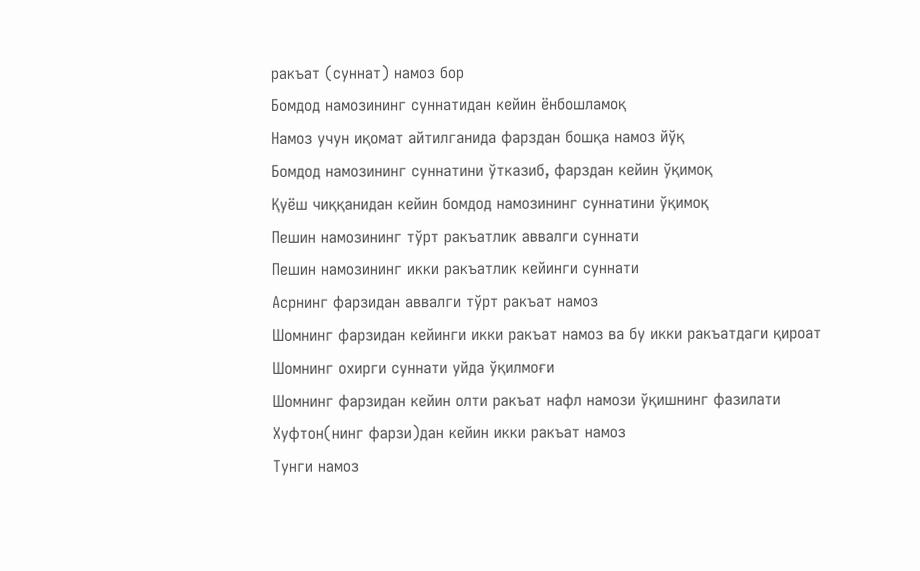ракъат (суннат) намоз бор
Бомдод намозининг суннатидан кейин ёнбошламоқ
Намоз учун иқомат айтилганида фарздан бошқа намоз йўқ
Бомдод намозининг суннатини ўтказиб, фарздан кейин ўқимоқ
Қуёш чиққанидан кейин бомдод намозининг суннатини ўқимоқ
Пешин намозининг тўрт ракъатлик аввалги суннати
Пешин намозининг икки ракъатлик кейинги суннати
Асрнинг фарзидан аввалги тўрт ракъат намоз
Шомнинг фарзидан кейинги икки ракъат намоз ва бу икки ракъатдаги қироат
Шомнинг охирги суннати уйда ўқилмоғи
Шомнинг фарзидан кейин олти ракъат нафл намози ўқишнинг фазилати
Хуфтон(нинг фарзи)дан кейин икки ракъат намоз
Тунги намоз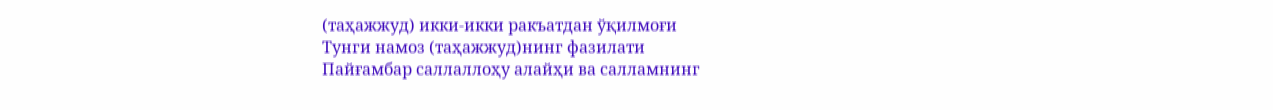(таҳажжуд) икки-икки ракъатдан ўқилмоғи
Тунги намоз (таҳажжуд)нинг фазилати
Пайғамбар саллаллоҳу алайҳи ва салламнинг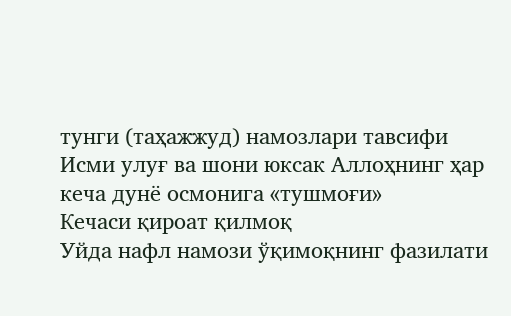тунги (таҳажжуд) намозлари тавсифи
Исми улуғ ва шони юксак Аллоҳнинг ҳар кеча дунё осмонига «тушмоғи»
Кечаси қироат қилмоқ
Уйда нафл намози ўқимоқнинг фазилати